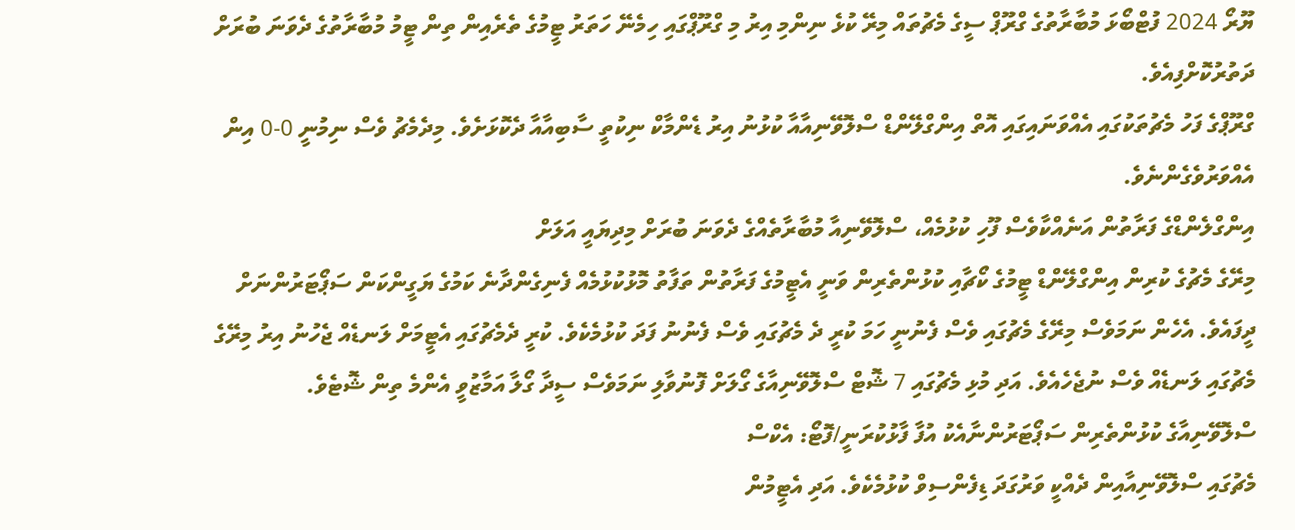ޔޫރޯ 2024 ފުޓްބޯޅަ މުބާރާތުގެ ގްރޫޕް ސީގެ މެޗުތައް މިރޭ ކުޅެ ނިންމި އިރު މި ގްރޫޕްގައި ހިމެނޭ ހަތަރު ޓީމުގެ ތެރެއިން ތިން ޓީމު މުބާރާތުގެ ދެވަނަ ބުރަށް ދަތުރުކޮށްފިއެވެ.
ގްރޫޕްގެ ފަހު މެޗުތަކުގައި އެއްވަނައިގައި އޮތް އިންގްލޭންޑް ސްލޮވޭނިއާއާ ކުޅުނު އިރު ޑެންމާކް ނިކުތީ ސާބިއާއާ ދެކޮޅަށެވެ. މިދެމެޗު ވެސް ނިމުނީ 0-0 އިން އެއްވަރުވެގެންނެވެ.
އިންގްލެންޑްގެ ފަރާތުން އަނެއްކާވެސް ފޫހި ކުޅުމެއް، ސްލޮވޭނިއާ މުބާރާތެއްގެ ދެވަނަ ބުރަށް މިދިޔައީ އަލަށް
މިރޭގެ މެޗުގެ ކުރިން އިންގްލޭންޑް ޓީމުގެ ކޯޗާއި ކުޅުންތެރިން ވަނީ އެޓީމުގެ ފަރާތުން ތަފާތު މޮޅުކުޅުމެއް ފެނިގެންދާނެ ކަމުގެ ޔަގީންކަން ސަޕޯޓަރުންނަށް ދީފައެވެ. އެހެން ނަމަވެސް މިރޭގެ މެޗުގައި ވެސް ފެނުނީ ހަމަ ކުރީ ދެ މެޗުގައި ވެސް ފެނުނު ފަދަ ކުޅުމެކެވެ. ކުރީ ދެމެޗުގައި އެޓީމަށް ލަނޑެއް ޖެހުނު އިރު މިރޭގެ މެޗުގައި ލަނޑެއް ވެސް ނުޖެހެއެވެ. އަދި މުޅި މެޗުގައި 7 ޝޮޓް ސްލޮވޭނިއާގެ ގޯލަށް ފޮނުވާލި ނަމަވެސް ސީދާ ގޯލާ އަމާޒުވީ އެންމެ ތިން ޝޮޓެވެ.
ސްލޮވޭނިއާގެ ކުޅުންތެރިން ސަޕޯޓަރުންނާއެކު އުފާ ފާޅުކުރަނީ/ފޮޓޯ: އެކްސް
މެޗުގައި ސްލޮވޭނިއާއިން ދެއްކީ ވަރުގަދަ ޑިފެންސިވް ކުޅުމެކެވެ. އަދި އެޓީމުން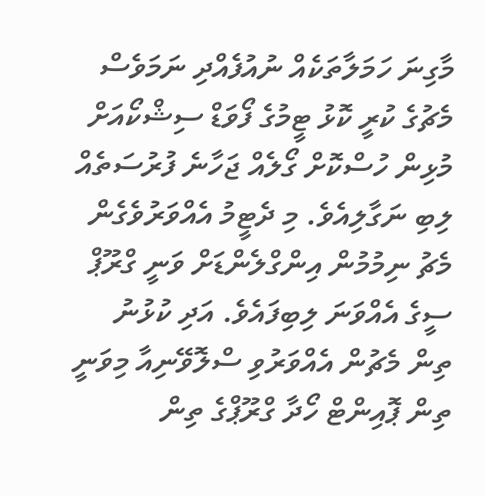މާގިނަ ހަމަލާތަކެއް ނުއުފެއްދި ނަމަވެސް މެޗުގެ ކުރީ ކޮޅު ޓީމުގެ ފޯވަޑް ސިޝްކޯއަށް މުޅިން ހުސްކޮށް ގޯލެއް ޖަހާނެ ފުރުސަތެއް ލިބި ނަގާލިއެވެ. މި ދެޓީމު އެއްވަރުވެގެން މެޗު ނިމުމުން އިންގްލެންޑަށް ވަނީ ގްރޫޕް ސީގެ އެއްވަނަ ލިބިފައެވެ. އަދި ކުޅުނު ތިން މެޗުން އެއްވަރުވި ސްލޮވޭނިއާ މިވަނީ ތިން ޕޮއިންޓް ހޯދާ ގްރޫޕްގެ ތިން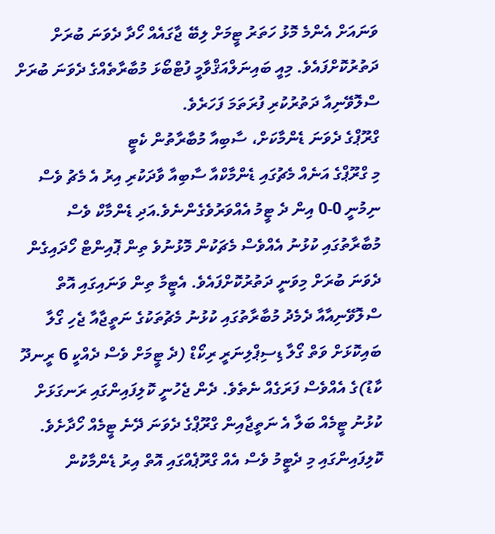ވަނައަށް އެންމެ މޮޅު ހަތަރު ޓީމަށް ލިބޭ ޖާގައެއް ހޯދާ ދެވަނަ ބުރަށް ދަތުރުކޮށްފައެވެ. މިއީ ބައިނަލްއަޤްވާމީ ފުޓްބޯޅަ މުބާރާތެއްގެ ދެވަނަ ބުރަށް ސްލޮވޭނިއާ ދަތުރުކުރި ފުރަތަމަ ފަހަރެވެ.
ގްރޫޕްގެ ދެވަނަ ޑެންމާކަށް، ސާބިއާ މުބާރާތުން ކެޓީ
މި ގްރޫޕްގެ އަނެއް މެޗުގައި ޑެންމާކްއާ ސާބިއާ ވާދަކުރި އިރު އެ މެޗު ވެސް ނިމުނީ 0-0 އިން ދެ ޓީމު އެއްވަރުވެގެންނެވެ.އަދި ޑެންމާކް ވެސް މުބާރާތުގައި ކުޅުނު އެއްވެސް މެޗަކުން މޮޅުނުވެ ތިން ޕޮއިންޓް ހޯދައިގެން ދެވަނަ ބުރަށް މިވަނީ ދަތުރުކޮށްފައެވެ. އެޓީމާ ތިން ވަނައިގައި އޮތް ސްލޮވޭނިއާއާ ދެމެދު މުބާރާތުގައި ކުޅުނު މެޗުތަކުގެ ނަތީޖާއާ ޖެހި ގޯލާ ބައިކޮޅަށް ވަތް ގޯލާ ޑިސިޕްލިނަރީ ރިކޯޑް (ދެ ޓީމަށް ވެސް ދެއްކީ 6 ރީނދޫ ކާޑު)ގެ އެއްވެސް ފަރަގެއް ނެތެވެ. ދެން ޖެހުނީ ކޮލިފައިންގައި ރަނގަޅަށް ކުޅުނު ޓީމެއް ބަލާ އެ ނަތީޖާއިން ގްރޫޕްގެ ދެވަނަ ދޭނެ ޓީމެއް ހޯދާށެވެ. ކޮލިފައިންގައި މި ދެޓީމު ވެސް އެއް ގްރޫޕެއްގައި އޮތް އިރު ޑެންމާކުން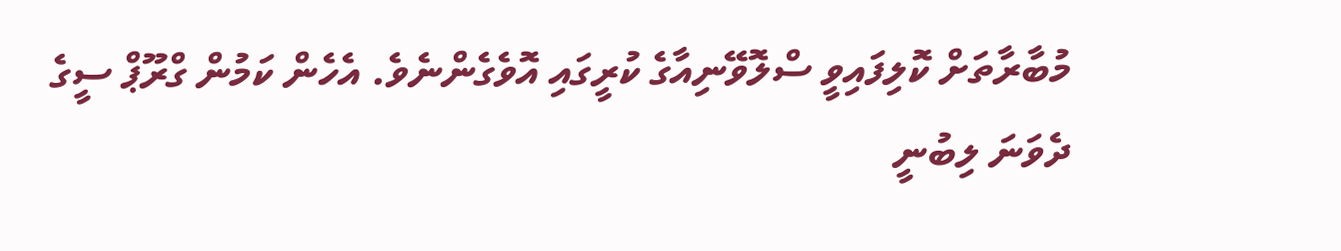މުބާރާތަށް ކޮލިފައިވީ ސްލޮވޭނިއާގެ ކުރީގައި އޮވެގެންނެވެ. އެހެން ކަމުން ގްރޫޕް ސީގެ ދެވަނަ ލިބުނީ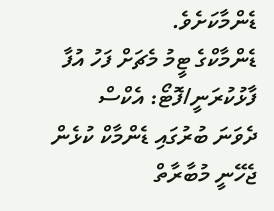ޑެންމާކަށެވެ.
ޑެންމާކްގެ ޓީމު މެޗަށް ފަހު އުފާ ފާޅުކުރަނީ/ފޮޓޯ: އެކްސް
ދެވަނަ ބުރުގައި ޑެންމާކް ކުޅެން ޖެހޭނީ މުބާރާތް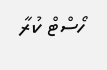ހޯސްޓް ކުރާ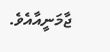ޖާމަނީއާއެވެ.